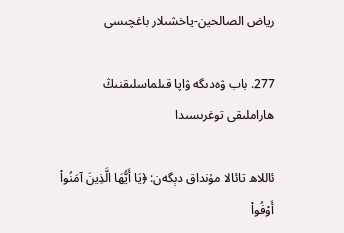رياض الصالحين-ياخشىلار باغچىسى

277. باب ۋەدىگە ۋاپا قىلماسلىقنىڭ ھاراملىقى توغرىسىدا

ئاللاھ تائالا مۇنداق دېگەن: ﴿يَا أَيُّهَا الَّذِينَ آمَنُواْ أَوْفُواْ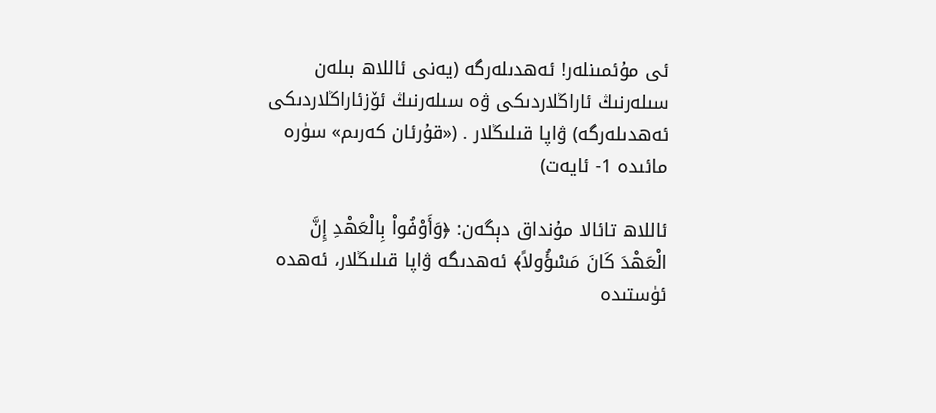ئى مۇئمىنلەر! ئەھدىلەرگە (يەنى ئاللاھ بىلەن سىلەرنىڭ ئاراڭلاردىكى ۋە سىلەرنىڭ ئۆزئاراڭلاردىكى ئەھدىلەرگە) ۋاپا قىلىڭلار . («قۇرئان كەرىم» سۈرە مائىدە 1- ئايەت)

ئاللاھ تائالا مۇنداق دېگەن: ﴿وَأَوْفُواْ بِالْعَهْدِ إِنَّ الْعَهْدَ كَانَ مَسْؤُولاً﴾ ئەھدىگە ۋاپا قىلىڭلار، ئەھدە ئۈستىدە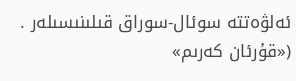ئەلۋەتتە سوئال-سوراق قىلىنىسىلەر . («قۇرئان كەرىم»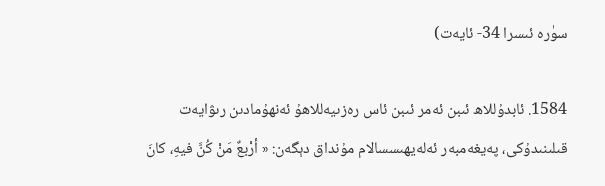سۈرە ئىسرا 34- ئايەت)

1584. ئابدۇللاھ ئىبن ئەمر ئىبن ئاس رەزىيەللاھۇ ئەنھۇمادىن رىۋايەت قىلىنىدۇكى، پەيغەمبەر ئەلەيھىسسالام مۇنداق دېگەن: « أرْبعٌ مَنْ كُنَّ فيهِ، كانَ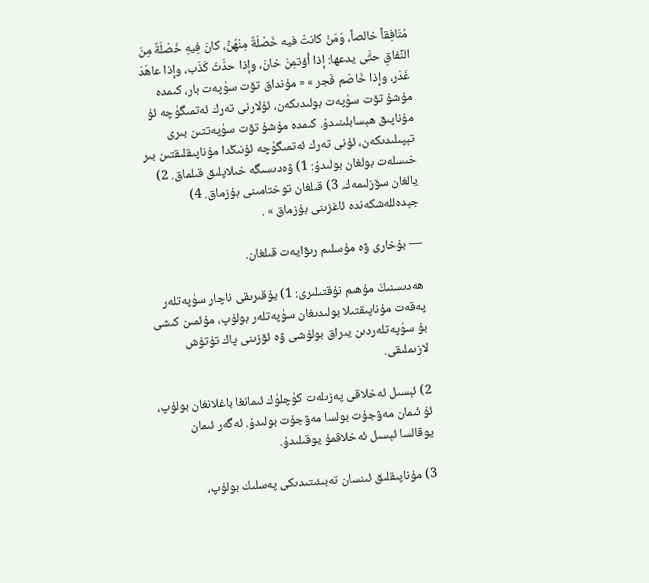مُنَافِقاً خالصاً، وَمَنْ كانتْ فيه خَصْلَةٌ مِنْهُنَّ، كانَ فِيهِ خَصْلَةٌ مِنَ النِّفاقِ حتَّى يدعها: إذا أؤتمِنَ خانَ، وإذا حدَّثَ كَذَب، وإذا عاهَدَ غَدَر، وإذا خَاصَم فَجر » « مۇنداق تۆت سۈپەت بار، كىمدە مۇشۇ تۆت سۈپەت بولىدىكەن، ئۇلارنى تەرك ئەتمىگۈچە ئۇ مۇناپىق ھېسابلىنىدۇ. كىمدە مۇشۇ تۆت سۈپەتتىن بىرى تېپىلىدىكەن، ئۇنى تەرك ئەتمىگۈچە ئۇنىڭدا مۇناپىقلىقتىن بىر خىسلەت بولغان بولىدۇ: 1) ۋەدىسىگە خىلاپلىق قىلماق. 2) يالغان سۆزلىمەك. 3) قىلغان توختامىنى بۇزماق. 4) جېدەللەشكەندە ئاغزىنى بۇزماق » .

― بۇخارى ۋە مۇسلىم رىۋايەت قىلغان.

ھەدىسنىڭ مۇھىم نۇقتىلىرى: 1) يۇقىرىقى ناچار سۈپەتلەر پەقەت مۇناپىقتىلا بولىدىغان سۈپەتلەر بولۇپ، مۇئمىن كىشى بۇ سۈپەتلەردىن يىراق بولۇشى ۋە ئۆزىنى پاك تۇتۇش لازىملىقى.

2) ئېسىل ئەخلاقى پەزىلەت كۈچلۈك ئىمانغا باغلانغان بولۇپ، ئۇ ئىمان مەۋجۇت بولسا مەۋجۇت بولىدۇ. ئەگەر ئىمان يوقالسا ئېسىل ئەخلاقمۇ يوقىلىدۇ.

3) مۇناپىقلىق ئىنسان تەبىئىتىدىكى پەسلىك بولۇپ،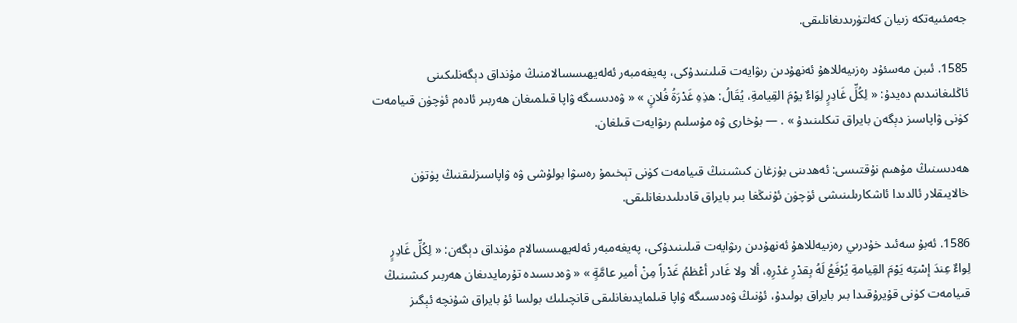جەمئىيەتكە زىيان كەلتۈرىدىغانلىقى.

1585. ئىبن مەسئۇد رەزىيەللاھۇ ئەنھۇدىن رىۋايەت قىلىنىدۇكى، پەيغەمبەر ئەلەيھىسسالامنىڭ مۇنداق دېگەنلىكىنى ئاڭلىغانىدىم دەيدۇ: « لِكُلِّ غَادِرٍ لِوَاءٌ يوْمَ القِيامةِ، يُقَالُ: هذِهِ غَدْرَةُ فُلانٍ » « ۋەدىسىگە ۋاپا قىلمىغان ھەربىر ئادەم ئۈچۈن قىيامەت كۈنى ۋاپاسىز دېگەن بايراق تىكلىنىدۇ » . ― بۇخارى ۋە مۇسلىم رىۋايەت قىلغان.

ھەدىسنىڭ مۇھىم نۇقتىسى: ئەھدىنى بۇزغان كىشىنىڭ قىيامەت كۈنى تېخىمۇ رەسۋا بولۇشى ۋە ۋاپاسىزلىقنىڭ پۈتۈن خالايىقلار ئالدىدا ئاشكارىلىنىشى ئۈچۈن ئۇنىڭغا بىر بايراق قادىلىدىغانلىقى.

1586. ئەبۇ سەئىد خۇدرىي رەزىيەللاھۇ ئەنھۇدىن رىۋايەت قىلىنىدۇكى، پەيغەمبەر ئەلەيھىسسالام مۇنداق دېگەن: « لِكُلِّ غَادِرٍ لِواءٌ عِندَ إسْتِه يَوْمَ القِيامةِ يُرْفَعُ لَهُ بِقدْرِ غدْرِهِ، ألا ولا غَادر أعْظمُ غَدْراً مِنْ أمير عامَّةٍ » « ۋەدىسىدە تۇرمايدىغان ھەربىر كىشىنىڭ قىيامەت كۈنى قۇيرۇقىدا بىر بايراق بولىدۇ، ئۇنىڭ ۋەدىسىگە ۋاپا قىلمايدىغانلىقى قانچىلىك بولسا ئۇ بايراق شۇنچە ئېگىز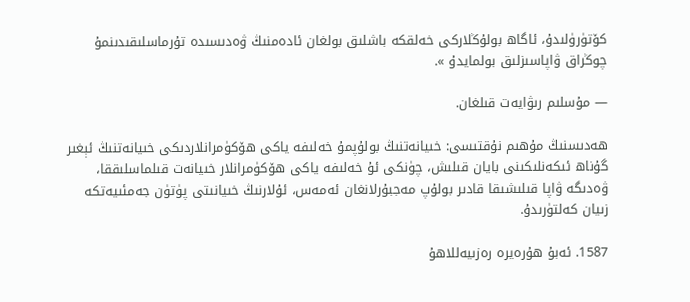كۆتۈرۈلىدۇ، ئاگاھ بولۇڭلاركى خەلقكە باشلىق بولغان ئادەمنىڭ ۋەدىسىدە تۇرماسلىقىدىنمۇ چوڭراق ۋاپاسىزلىق بولمايدۇ ».

― مۇسلىم رىۋايەت قىلغان.

ھەدىسنىڭ مۇھىم نۇقتىسى: خىيانەتنىڭ بولۇپمۇ خەلىفە ياكى ھۆكۈمرانلاردىكى خىيانەتنىڭ ئېغىر گۇناھ ئىكەنلىكىنى بايان قىلىش، چۈنكى ئۇ خەلىفە ياكى ھۆكۈمرانلار خىيانەت قىلماسلىققا، ۋەدىگە ۋاپا قىلىشىقا قادىر بولۇپ مەجبۇرلانغان ئەمەس، ئۇلارنىڭ خىيانىتى پۈتۈن جەمئىيەتكە زىيان كەلتۈرىدۇ.

1587. ئەبۇ ھۇرەيرە رەزىيەللاھۇ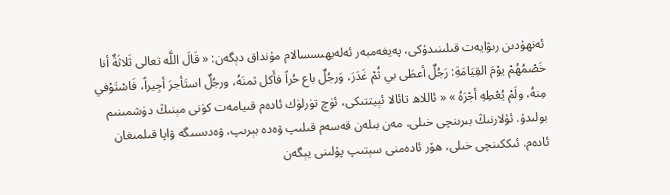ئەنھۇدىن رىۋايەت قىلىنىدۇكى، پەيغەمبەر ئەلەيھىسسالام مۇنداق دېگەن: « قَالَ اللَّه تعالى ثَلاثَةٌ أنا خَصْمُهُمْ يوْمَ القِيَامَةِ: رَجُلٌ أعطَى بي ثُمْ غَدَرَ، وَرجُلٌ باع حُراً فأَكل ثمنَهُ، ورجُلٌ استَأجرَ أجِيراً، فَاسْتَوْفي مِنهُ، ولَمْ يُعْطِهِ أجْرَهُ » « ئاللاھ تائالا ئېيتتىكى، ئۈچ تۈرلۈك ئادەم قىيامەت كۈنى مېنىڭ دۈشمىنىم بولىدۇ. ئۇلارنىڭ بىرىنچى خىلى، مەن بىلەن قەسەم قىلىپ ۋەدە بېرىپ، ۋەدىسىگە ۋاپا قىلمىغان ئادەم. ئىككىنچى خىلى، ھۆر ئادەمنى سېتىپ پۇلىنى يېگەن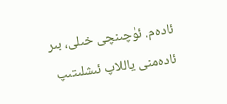ئادەم. ئۈچىنچى خىلى، بىر ئادەمنى ياللاپ ئىشلىتىپ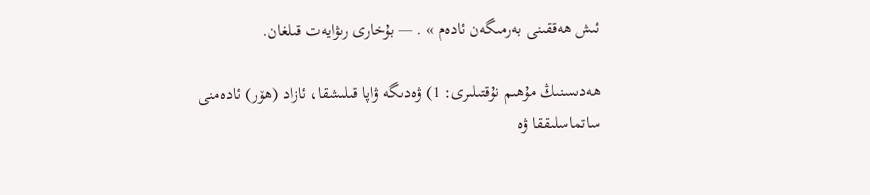ئىش ھەققىنى بەرمىگەن ئادەم » . ― بۇخارى رىۋايەت قىلغان.

ھەدىسنىڭ مۇھىم نۇقتىلىرى: 1) ۋەدىگە ۋاپا قىلىشقا، ئازاد (ھۆر) ئادەمنى ساتماسلىققا ۋە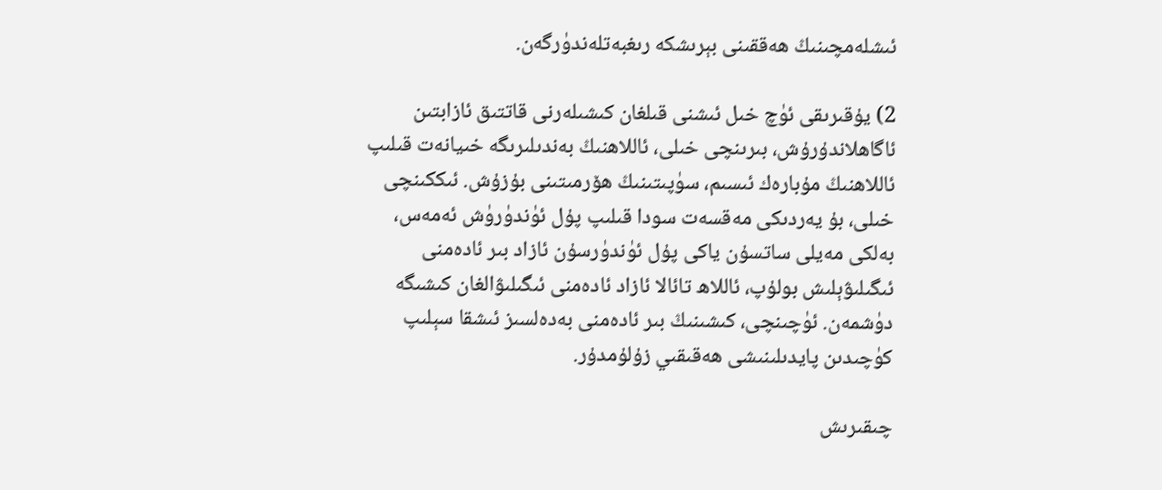ئىشلەمچىنىڭ ھەققىنى بېرىشكە رىغبەتلەندۈرگەن.

2) يۇقىرىقى ئۈچ خىل ئىشنى قىلغان كىشىلەرنى قاتتىق ئازابتىن ئاگاھلاندۇرۇش، بىرىنچى خىلى، ئاللاھنىڭ بەندىلىرىگە خىيانەت قىلىپ ئاللاھنىڭ مۇبارەك ئىسىم، سۈپىتىنىڭ ھۆرمىتىنى بۇزۇش. ئىككىنچى خىلى، بۇ يەردىكى مەقسەت سودا قىلىپ پۇل ئۈندۈرۈش ئەمەس، بەلكى مەيلى ساتسۇن ياكى پۇل ئۈندۈرسۇن ئازاد بىر ئادەمنى ئىگىلىۋېلىش بولۇپ، ئاللاھ تائالا ئازاد ئادەمنى ئىگىلىۋالغان كىشىگە دۈشمەن. ئۈچىنچى، كىشىنىڭ بىر ئادەمنى بەدەلسىز ئىشقا سېلىپ كۈچىدىن پايدىلىنىشى ھەقىقىي زۇلۇمدۇر.

چىقىرىش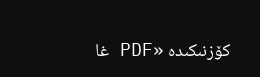كۆزنىكىدە «PDF غا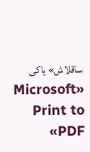ساقلاش» ياكى «Microsoft Print to PDF»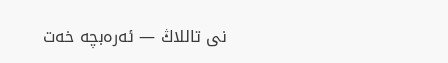نى تاللاڭ — ئەرەبچە خەت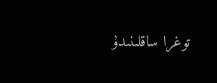توغرا ساقلىنىدۇ